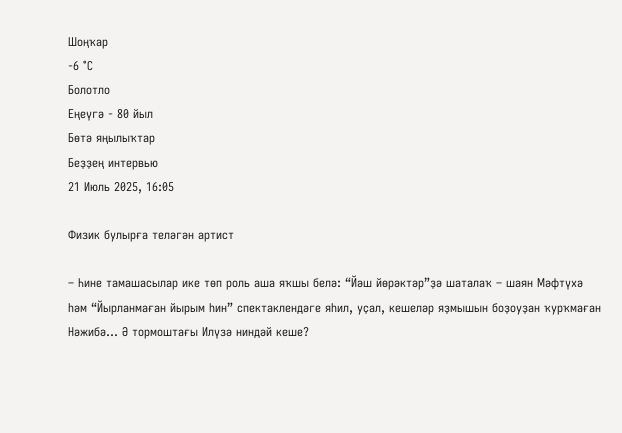Шоңҡар
-6 °С
Болотло
Еңеүгә - 80 йыл
Бөтә яңылыҡтар
Беҙҙең интервью
21 Июль 2025, 16:05

Физик булырға теләгән артист

– Һине тамашасылар ике төп роль аша яҡшы белә: “Йәш йөрәктәр”ҙә шаталаҡ – шаян Мәфтүхә һәм “Йырланмаған йырым һин” спектаклендәге яһил, уҫал, кешеләр яҙмышын боҙоуҙан ҡурҡмаған Нәжибә... Ә тормоштағы Илүзә ниндәй кеше?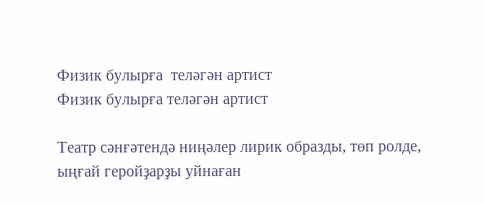Физик булырға  теләгән артист
Физик булырға теләгән артист

Театр сәнғәтендә ниңәлер лирик образды, төп ролде, ыңғай геройҙарҙы уйнаған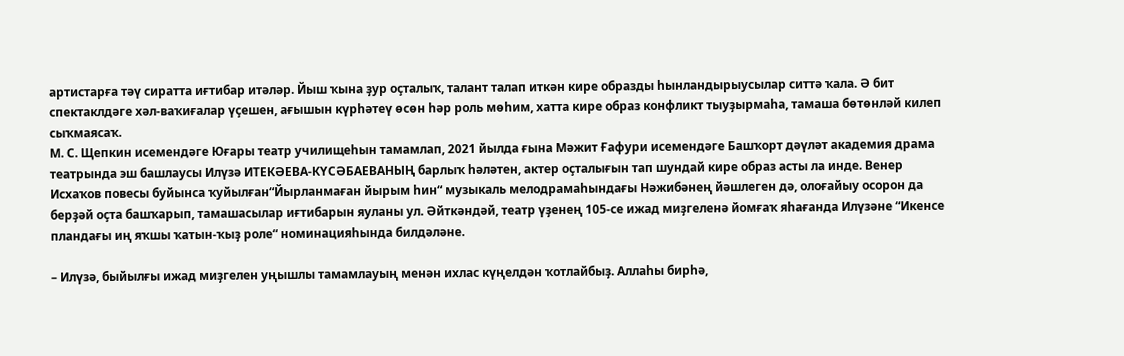артистарға тәү сиратта иғтибар итәләр. Йыш ҡына ҙур оҫталыҡ, талант талап иткән кире образды һынландырыусылар ситтә ҡала. Ә бит спектаклдәге хәл-ваҡиғалар үҫешен, ағышын күрһәтеү өсөн һәр роль мөһим, хатта кире образ конфликт тыуҙырмаһа, тамаша бөтөнләй килеп сыҡмаясаҡ.
М. С. Щепкин исемендәге Юғары театр училищеһын тамамлап, 2021 йылда ғына Мәжит Ғафури исемендәге Башҡорт дәүләт академия драма театрында эш башлаусы Илүзә ИТЕКӘЕВА-КҮСӘБАЕВАНЫҢ барлыҡ һәләтен, актер оҫталығын тап шундай кире образ асты ла инде. Венер Исхаҡов повесы буйынса ҡуйылған“Йырланмаған йырым һин“ музыкаль мелодрамаһындағы Нәжибәнең йәшлеген дә, олоғайыу осорон да берҙәй оҫта башҡарып, тамашасылар иғтибарын яуланы ул. Әйткәндәй, театр үҙенең 105-се ижад миҙгеленә йомғаҡ яһағанда Илүзәне “Икенсе пландағы иң яҡшы ҡатын-ҡыҙ роле“ номинацияһында билдәләне.

– Илүзә, быйылғы ижад миҙгелен уңышлы тамамлауың менән ихлас күңелдән ҡотлайбыҙ. Аллаһы бирһә,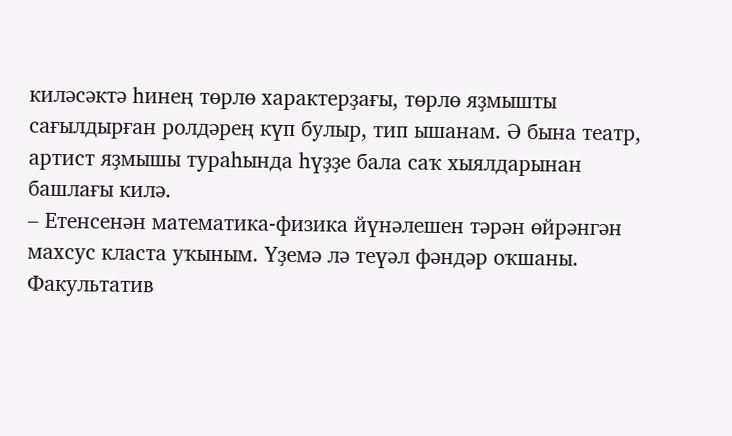киләсәктә һинең төрлө характерҙағы, төрлө яҙмышты сағылдырған ролдәрең күп булыр, тип ышанам. Ә бына театр, артист яҙмышы тураһында һүҙҙе бала саҡ хыялдарынан башлағы килә.
– Етенсенән математика-физика йүнәлешен тәрән өйрәнгән махсус класта уҡыным. Үҙемә лә теүәл фәндәр оҡшаны. Факультатив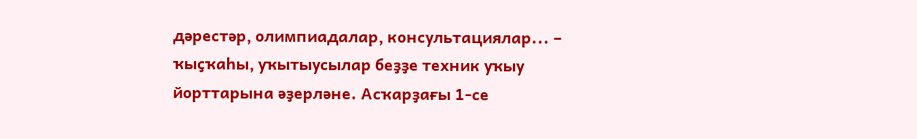дәрестәр, олимпиадалар, консультациялар... – ҡыҫҡаһы, уҡытыусылар беҙҙе техник уҡыу йорттарына әҙерләне. Асҡарҙағы 1-се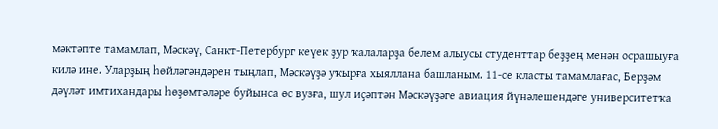мәктәпте тамамлап, Мәскәү, Санкт-Петербург кеүек ҙур ҡалаларҙа белем алыусы студенттар беҙҙең менән осрашыуға килә ине. Уларҙың һөйләгәндәрен тыңлап, Мәскәүҙә уҡырға хыяллана башланым. 11-се класты тамамлағас, Берҙәм дәүләт имтихандары һөҙөмтәләре буйынса өс вузға, шул иҫәптән Мәскәүҙәге авиация йүнәлешендәге университетҡа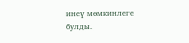инеү мөмкинлеге булды.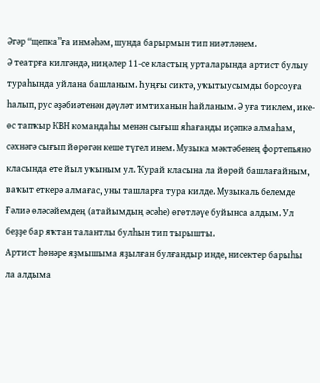Әгәр “щепка”ға инмәһәм, шунда барырмын тип ниәтләнем.
Ә театрға килгәндә, ниңәлер 11-се кластың урталарында артист булыу тураһында уйлана башланым. Һуңғы сиктә, уҡытыусымды борсоуға һалып, рус әҙәбиәтенән дәүләт имтиханын һайланым. Ә уға тиклем, ике-өс тапҡыр КВН командаһы менән сығыш яһағанды иҫәпкә алмаһам, сәхнәгә сығып йөрөгән кеше түгел инем. Музыка мәктәбенең фортепьяно класында ете йыл уҡыным ул. Ҡурай класына ла йөрөй башлағайным, ваҡыт еткерә алмағас, уны ташларға тура килде. Музыкаль белемде Ғәлиә өләсәйемдең (атайымдың әсәһе) өгөтләүе буйынса алдым. Ул беҙҙе бар яҡтан талантлы булһын тип тырышты.
Артист һөнәре яҙмышыма яҙылған булғандыр инде, нисектер барыһы ла алдыма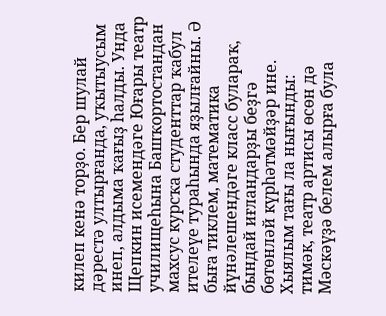килеп кенә торҙо. Бер шулай дәрестә ултырғанда, уҡытыусым инеп, алдыма ҡағыҙ һалды. Унда Щепкин исемендәге Юғары театр училищеһына Башҡортостандан махсус курсҡа студенттар ҡабул ителеүе тураһында яҙылғайны. Ә быға тиклем, математика йүнәлешендәге класс булараҡ, бындай иғландарҙы беҙгә бөтөнләй күрһәтмәйҙәр ине. Хыялым тағы ла нығынды: тимәк, театр артисы өсөн дә Мәскәүҙә белем алырға була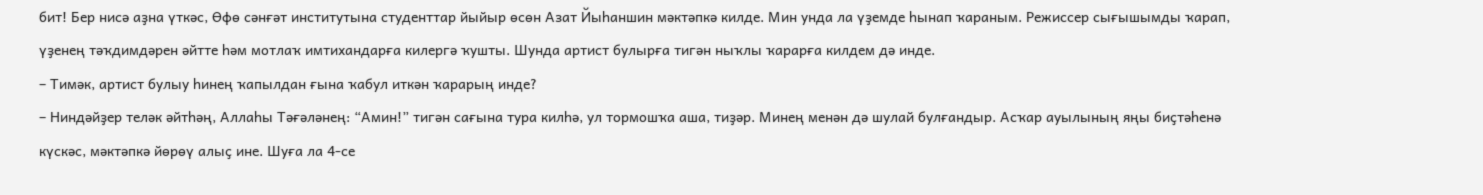бит! Бер нисә аҙна үткәс, Өфө сәнғәт институтына студенттар йыйыр өсөн Азат Йыһаншин мәктәпкә килде. Мин унда ла үҙемде һынап ҡараным. Режиссер сығышымды ҡарап, үҙенең тәҡдимдәрен әйтте һәм мотлаҡ имтихандарға килергә ҡушты. Шунда артист булырға тигән ныҡлы ҡарарға килдем дә инде.
– Тимәк, артист булыу һинең ҡапылдан ғына ҡабул иткән ҡарарың инде?
– Ниндәйҙер теләк әйтһәң, Аллаһы Тәғәләнең: “Амин!” тигән сағына тура килһә, ул тормошҡа аша, тиҙәр. Минең менән дә шулай булғандыр. Асҡар ауылының яңы биҫтәһенә күскәс, мәктәпкә йөрөү алыҫ ине. Шуға ла 4-се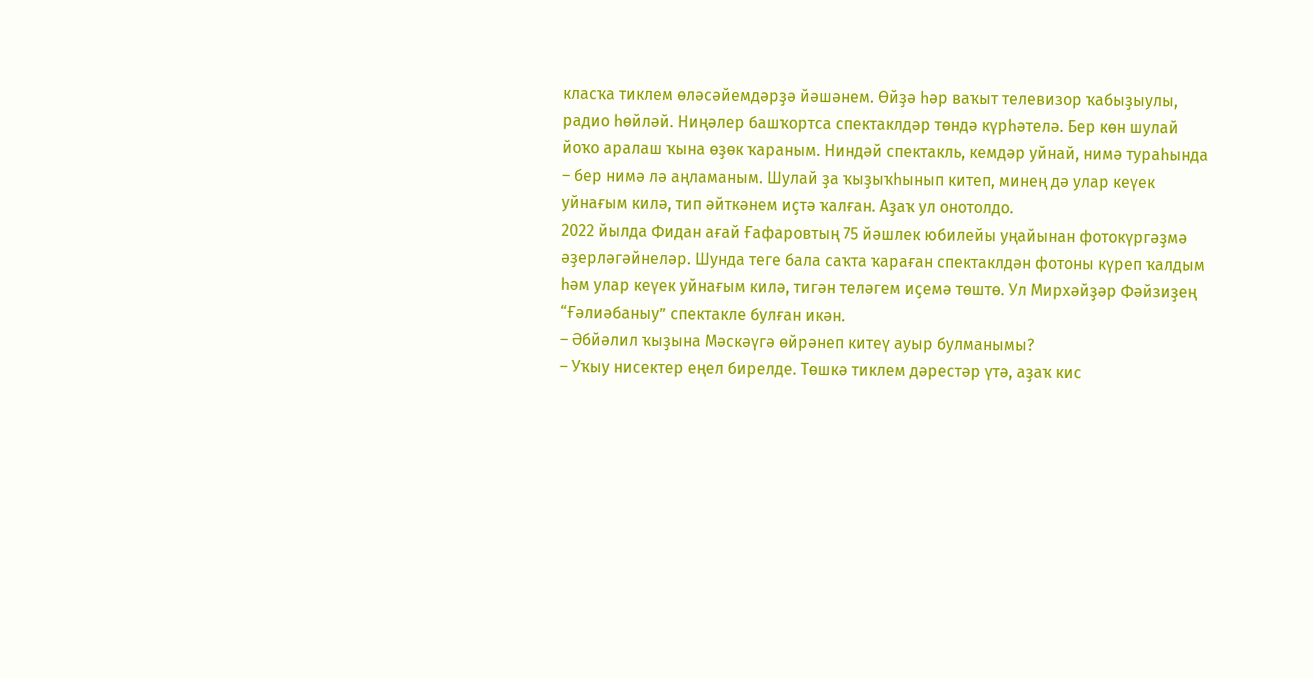класҡа тиклем өләсәйемдәрҙә йәшәнем. Өйҙә һәр ваҡыт телевизор ҡабыҙыулы, радио һөйләй. Ниңәлер башҡортса спектаклдәр төндә күрһәтелә. Бер көн шулай йоҡо аралаш ҡына өҙөк ҡараным. Ниндәй спектакль, кемдәр уйнай, нимә тураһында – бер нимә лә аңламаным. Шулай ҙа ҡыҙыҡһынып китеп, минең дә улар кеүек уйнағым килә, тип әйткәнем иҫтә ҡалған. Аҙаҡ ул онотолдо.
2022 йылда Фидан ағай Ғафаровтың 75 йәшлек юбилейы уңайынан фотокүргәҙмә әҙерләгәйнеләр. Шунда теге бала саҡта ҡараған спектаклдән фотоны күреп ҡалдым һәм улар кеүек уйнағым килә, тигән теләгем иҫемә төштө. Ул Мирхәйҙәр Фәйзиҙең “Ғәлиәбаныу” спектакле булған икән.
– Әбйәлил ҡыҙына Мәскәүгә өйрәнеп китеү ауыр булманымы?
– Уҡыу нисектер еңел бирелде. Төшкә тиклем дәрестәр үтә, аҙаҡ кис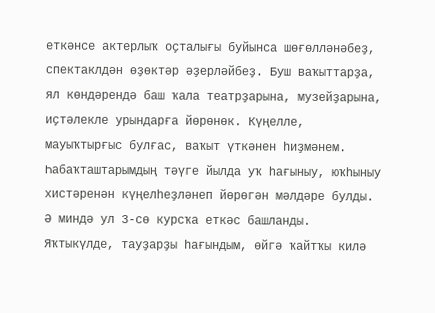еткәнсе актерлыҡ оҫталығы буйынса шөғөлләнәбеҙ, спектаклдән өҙөктәр әҙерләйбеҙ. Буш ваҡыттарҙа, ял көндәрендә баш ҡала театрҙарына, музейҙарына, иҫтәлекле урындарға йөрөнөк. Күңелле, мауыҡтырғыс булғас, ваҡыт үткәнен һиҙмәнем. Һабаҡташтарымдың тәүге йылда уҡ һағыныу, юҡһыныу хистәренән күңелһеҙләнеп йөрөгән мәлдәре булды. Ә миндә ул 3-сө курсҡа еткәс башланды. Яҡтыкүлде, тауҙарҙы һағындым, өйгә ҡайтҡы килә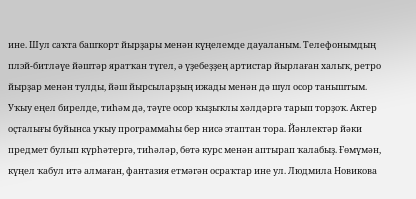ине. Шул саҡта башҡорт йырҙары менән күңелемде дауаланым. Телефонымдың плэй-битләүе йәштәр яратҡан түгел, ә үҙебеҙҙең артистар йырлаған халыҡ, ретро йырҙар менән тулды, йәш йырсыларҙың ижады менән дә шул осор таныштым.
Уҡыу еңел бирелде, тиһәм дә, тәүге осор ҡыҙыҡлы хәлдәргә тарып торҙоҡ. Актер оҫталығы буйынса уҡыу программаһы бер нисә этаптан тора. Йәнлектәр йәки предмет булып күрһәтергә, тиһәләр, бөтә курс менән аптырап ҡалабыҙ. Ғөмүмән, күңел ҡабул итә алмаған, фантазия етмәгән осраҡтар ине ул. Людмила Новикова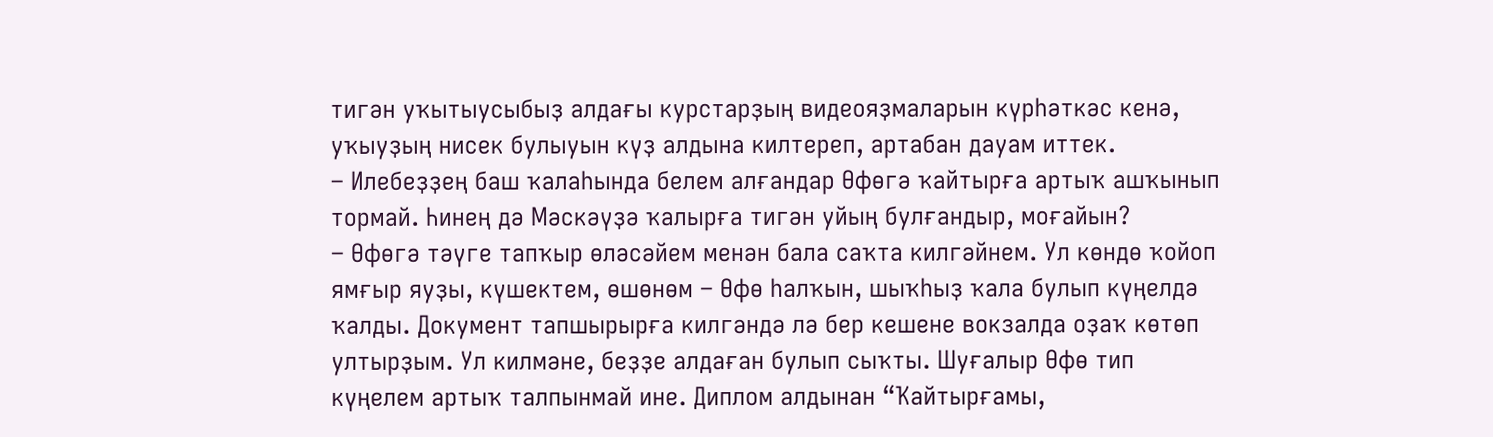тигән уҡытыусыбыҙ алдағы курстарҙың видеояҙмаларын күрһәткәс кенә, уҡыуҙың нисек булыуын күҙ алдына килтереп, артабан дауам иттек.
– Илебеҙҙең баш ҡалаһында белем алғандар Өфөгә ҡайтырға артыҡ ашҡынып тормай. Һинең дә Мәскәүҙә ҡалырға тигән уйың булғандыр, моғайын?
– Өфөгә тәүге тапҡыр өләсәйем менән бала саҡта килгәйнем. Ул көндө ҡойоп ямғыр яуҙы, күшектем, өшөнөм – Өфө һалҡын, шыҡһыҙ ҡала булып күңелдә ҡалды. Документ тапшырырға килгәндә лә бер кешене вокзалда оҙаҡ көтөп ултырҙым. Ул килмәне, беҙҙе алдаған булып сыҡты. Шуғалыр Өфө тип күңелем артыҡ талпынмай ине. Диплом алдынан “Ҡайтырғамы,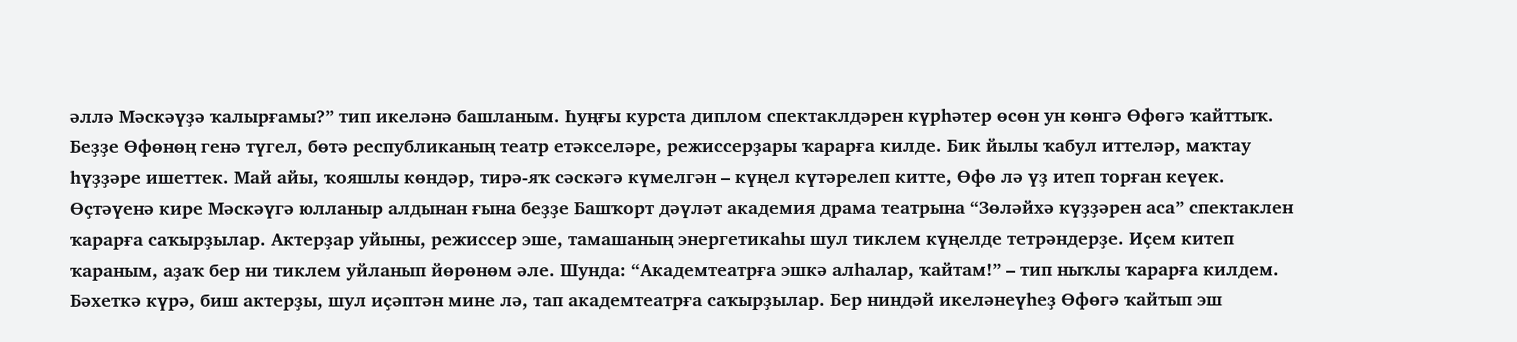әллә Мәскәүҙә ҡалырғамы?” тип икеләнә башланым. Һуңғы курста диплом спектаклдәрен күрһәтер өсөн ун көнгә Өфөгә ҡайттыҡ. Беҙҙе Өфөнөң генә түгел, бөтә республиканың театр етәкселәре, режиссерҙары ҡарарға килде. Бик йылы ҡабул иттеләр, маҡтау һүҙҙәре ишеттек. Май айы, ҡояшлы көндәр, тирә-яҡ сәскәгә күмелгән – күңел күтәрелеп китте, Өфө лә үҙ итеп торған кеүек. Өҫтәүенә кире Мәскәүгә юлланыр алдынан ғына беҙҙе Башҡорт дәүләт академия драма театрына “Зөләйхә күҙҙәрен аса” спектаклен ҡарарға саҡырҙылар. Актерҙар уйыны, режиссер эше, тамашаның энергетикаһы шул тиклем күңелде тетрәндерҙе. Иҫем китеп ҡараным, аҙаҡ бер ни тиклем уйланып йөрөнөм әле. Шунда: “Академтеатрға эшкә алһалар, ҡайтам!” – тип ныҡлы ҡарарға килдем. Бәхеткә күрә, биш актерҙы, шул иҫәптән мине лә, тап академтеатрға саҡырҙылар. Бер ниндәй икеләнеүһеҙ Өфөгә ҡайтып эш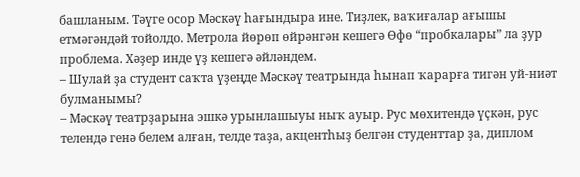башланым. Тәүге осор Мәскәү һағындыра ине. Тиҙлек, ваҡиғалар ағышы етмәгәндәй тойолдо. Метрола йөрөп өйрәнгән кешегә Өфө “пробкалары” ла ҙур проблема. Хәҙер инде үҙ кешегә әйләндем.
– Шулай ҙа студент саҡта үҙеңде Мәскәү театрында һынап ҡарарға тигән уй-ниәт булманымы?
– Мәскәү театрҙарына эшкә урынлашыуы ныҡ ауыр. Рус мөхитендә үҫкән, рус телендә генә белем алған, телде таҙа, акцентһыҙ белгән студенттар ҙа, диплом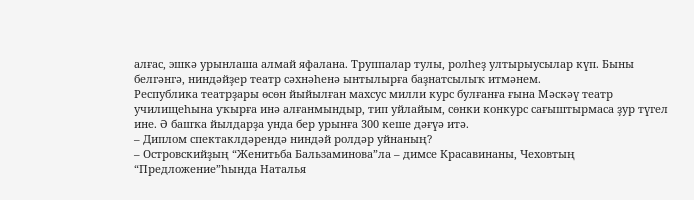алғас, эшкә урынлаша алмай яфалана. Труппалар тулы, ролһеҙ ултырыусылар күп. Быны белгәнгә, ниндәйҙер театр сәхнәһенә ынтылырға баҙнатсылыҡ итмәнем.
Республика театрҙары өсөн йыйылған махсус милли курс булғанға ғына Мәскәү театр училищеһына уҡырға инә алғанмындыр, тип уйлайым, сөнки конкурс сағыштырмаса ҙур түгел ине. Ә башҡа йылдарҙа унда бер урынға 300 кеше дәғүә итә.
– Диплом спектаклдәрендә ниндәй ролдәр уйнаның?
– Островскийҙың “Женитьба Бальзаминова”ла – димсе Красавинаны, Чеховтың “Предложение”һында Наталья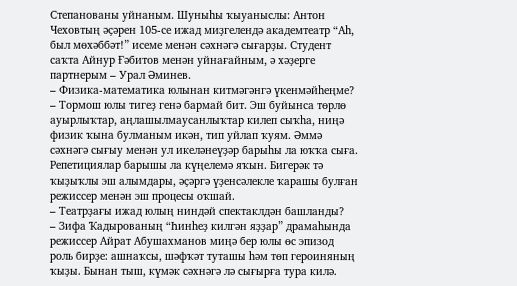Степанованы уйнаным. Шуныһы ҡыуаныслы: Антон Чеховтың әҫәрен 105-се ижад миҙгелендә академтеатр “Аһ, был мөхәббәт!” исеме менән сәхнәгә сығарҙы. Студент саҡта Айнур Ғәбитов менән уйнағайным, ә хәҙерге партнерым – Урал Әминев.
– Физика-математика юлынан китмәгәнгә үкенмәйһеңме?
– Тормош юлы тигеҙ генә бармай бит. Эш буйынса төрлө ауырлыҡтар, аңлашылмаусанлыҡтар килеп сыҡһа, ниңә физик ҡына булманым икән, тип уйлап ҡуям. Әммә сәхнәгә сығыу менән ул икеләнеүҙәр барыһы ла юҡҡа сыға. Репетициялар барышы ла күңелемә яҡын. Бигерәк тә ҡыҙыҡлы эш алымдары, әҫәргә үҙенсәлекле ҡарашы булған режиссер менән эш процесы оҡшай.
– Театрҙағы ижад юлың ниндәй спектаклдән башланды?
– Зифа Ҡадырованың “Һинһеҙ килгән яҙҙар” драмаһында режиссер Айрат Абушахманов миңә бер юлы өс эпизод роль бирҙе: ашнаҡсы, шәфҡәт туташы һәм төп героиняның ҡыҙы. Бынан тыш, күмәк сәхнәгә лә сығырға тура килә.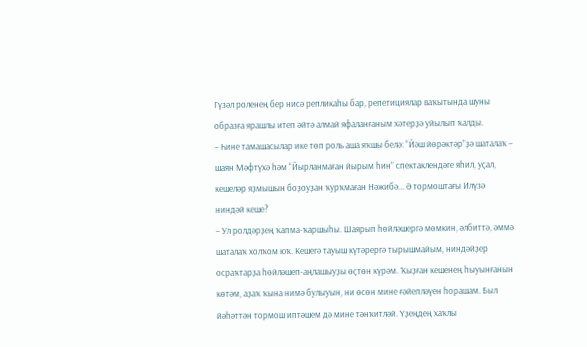Гүзәл роленең бер нисә репликаһы бар, репетициялар ваҡытында шуны образға ярашлы итеп әйтә алмай яфаланғаным хәтерҙә уйылып ҡалды.
– Һине тамашасылар ике төп роль аша яҡшы белә: “Йәш йөрәктәр”ҙә шаталаҡ – шаян Мәфтүхә һәм “Йырланмаған йырым һин” спектаклендәге яһил, уҫал, кешеләр яҙмышын боҙоуҙан ҡурҡмаған Нәжибә... Ә тормоштағы Илүзә ниндәй кеше?
– Ул ролдәрҙең ҡапма-ҡаршыһы. Шаярып һөйләшергә мөмкин, әлбиттә, әммә шаталаҡ холҡом юҡ. Кешегә тауыш күтәрергә тырышмайым, ниндәйҙер осраҡтарҙа һөйләшеп-аңлашыуҙы өҫтөн күрәм. Ҡыҙған кешенең һыуынғанын көтәм, аҙаҡ ҡына нимә булыуын, ни өсөн мине ғәйепләүен һорашам. Был йәһәттән тормош иптәшем дә мине тәнҡитләй. Үҙеңдең хаҡлы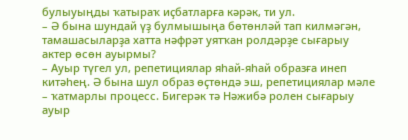булыуыңды ҡатыраҡ иҫбатларға кәрәк, ти ул.
– Ә бына шундай үҙ булмышыңа бөтөнләй тап килмәгән, тамашасыларҙа хатта нәфрәт уятҡан ролдәрҙе сығарыу актер өсөн ауырмы?
– Ауыр түгел ул, репетициялар яһай-яһай образға инеп китәһең. Ә бына шул образ өҫтөндә эш, репетициялар мәле – ҡатмарлы процесс. Бигерәк тә Нәжибә ролен сығарыу ауыр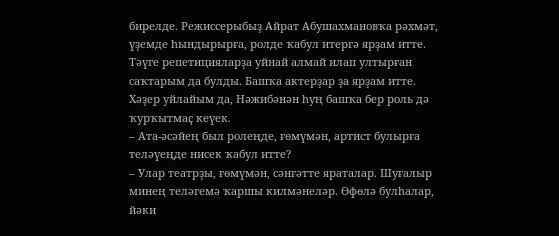бирелде. Режиссерыбыҙ Айрат Абушахмановҡа рәхмәт, үҙемде һындырырға, ролде ҡабул итергә ярҙам итте. Тәүге репетицияларҙа уйнай алмай илап ултырған саҡтарым да булды. Башҡа актерҙар ҙа ярҙам итте. Хәҙер уйлайым да, Нәжибәнән һуң башҡа бер роль дә ҡурҡытмаҫ кеүек.
– Ата-әсәйең был ролеңде, ғөмүмән, артист булырға теләүеңде нисек ҡабул итте?
– Улар театрҙы, ғөмүмән, сәнғәтте яраталар. Шуғалыр минең теләгемә ҡаршы килмәнеләр. Өфөлә булһалар, йәки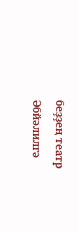беҙҙең театр Әбйәлилгә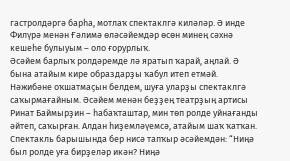гастролдәргә барһа, мотлаҡ спектаклгә киләләр. Ә инде Филүрә менән Ғәлимә өләсәйемдәр өсөн минең сәхнә кешеһе булыуым – оло ғорурлыҡ.
Әсәйем барлыҡ ролдәремде лә яратып ҡарай, аңлай. Ә бына атайым кире образдарҙы ҡабул итеп етмәй. Нәжибәне оҡшатмаҫын белдем, шуға уларҙы спектаклгә саҡырмағайным. Әсәйем менән беҙҙең театрҙың артисы Ринат Баймырҙин – һабаҡташтар, мин төп ролде уйнағанды әйтеп, саҡырған. Алдан һиҙемләүемсә, атайым шаҡ ҡатҡан. Спектакль барышында бер нисә тапҡыр әсәйемдән: “Ниңә был ролде уға бирҙеләр икән? Ниңә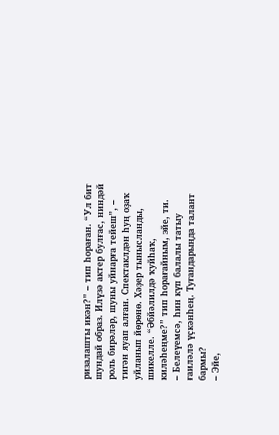ризалашты икән?” – тип һораған. “Ул бит шундай образ. Илүзә актер булғас, ниндәй роль бирәләр, шуны уйнарға тейеш”, – тигән яуап алған. Спектаклдән һуң оҙаҡ уйланып йөрөнө. Хәҙер тынысланды, шикелле. “Әбйәлилдә ҡуйһаҡ, киләһеңме?” тип һорағайным, эйе, ти.
– Белеүемсә, һин күп балалы татыу ғаиләлә үҫкәнһең. Туғандарыңда талант бармы?
– Эйе,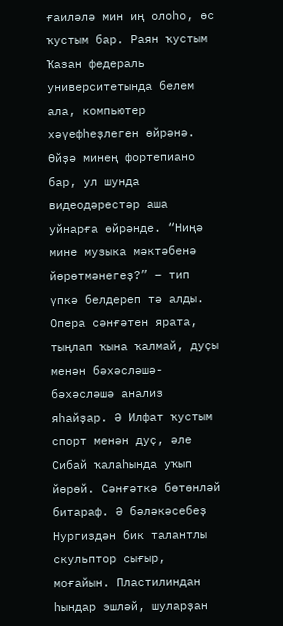ғаиләлә мин иң олоһо, өс ҡустым бар. Раян ҡустым Ҡазан федераль университетында белем ала, компьютер хәүефһеҙлеген өйрәнә. Өйҙә минең фортепиано бар, ул шунда видеодәрестәр аша уйнарға өйрәнде. “Ниңә мине музыка мәктәбенә йөрөтмәнегеҙ?” – тип үпкә белдереп тә алды. Опера сәнғәтен ярата, тыңлап ҡына ҡалмай, дуҫы менән бәхәсләшә-бәхәсләшә анализ яһайҙар. Ә Илфат ҡустым спорт менән дуҫ, әле Сибай ҡалаһында уҡып йөрөй. Сәнғәткә бөтөнләй битараф. Ә бәләкәсебеҙ Нургиздән бик талантлы скульптор сығыр, моғайын. Пластилиндан һындар эшләй, шуларҙан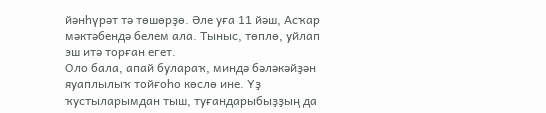йәнһүрәт тә төшөрҙө. Әле уға 11 йәш, Асҡар мәктәбендә белем ала. Тыныс, төплө, уйлап эш итә торған егет.
Оло бала, апай булараҡ, миндә бәләкәйҙән яуаплылыҡ тойғоһо көслө ине. Үҙ ҡустыларымдан тыш, туғандарыбыҙҙың да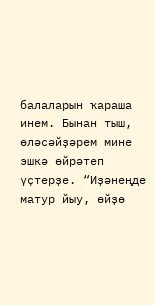балаларын ҡараша инем. Бынан тыш, өләсәйҙәрем мине эшкә өйрәтеп үҫтерҙе. “Иҙәнеңде матур йыу, өйҙө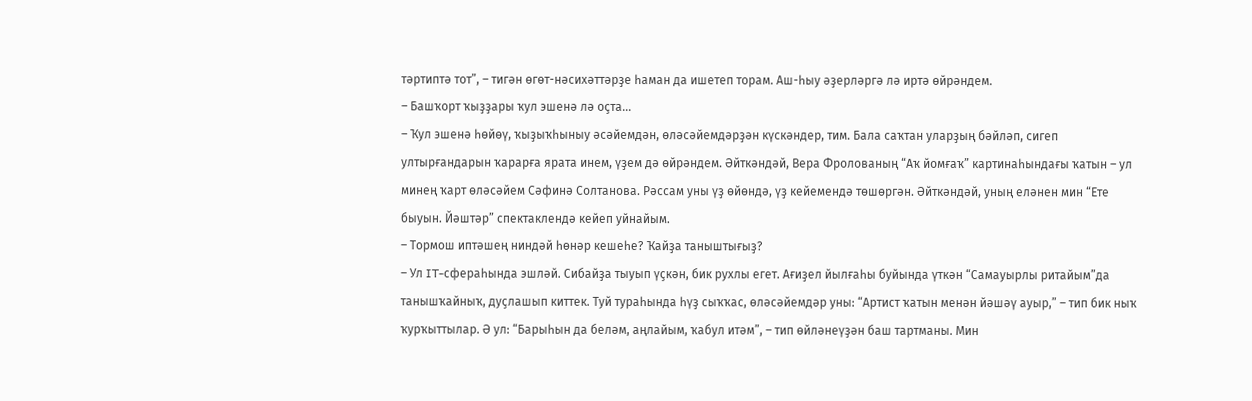тәртиптә тот”, – тигән өгөт-нәсихәттәрҙе һаман да ишетеп торам. Аш-һыу әҙерләргә лә иртә өйрәндем.
– Башҡорт ҡыҙҙары ҡул эшенә лә оҫта...
– Ҡул эшенә һөйөү, ҡыҙыҡһыныу әсәйемдән, өләсәйемдәрҙән күскәндер, тим. Бала саҡтан уларҙың бәйләп, сигеп ултырғандарын ҡарарға ярата инем, үҙем дә өйрәндем. Әйткәндәй, Вера Фролованың “Аҡ йомғаҡ” картинаһындағы ҡатын – ул минең ҡарт өләсәйем Сәфинә Солтанова. Рәссам уны үҙ өйөндә, үҙ кейемендә төшөргән. Әйткәндәй, уның еләнен мин “Ете быуын. Йәштәр” спектаклендә кейеп уйнайым.
– Тормош иптәшең ниндәй һөнәр кешеһе? Ҡайҙа таныштығыҙ?
– Ул IT-сфераһында эшләй. Сибайҙа тыуып үҫкән, бик рухлы егет. Ағиҙел йылғаһы буйында үткән “Самауырлы ритайым”да танышҡайныҡ, дуҫлашып киттек. Туй тураһында һүҙ сыҡҡас, өләсәйемдәр уны: “Артист ҡатын менән йәшәү ауыр,” – тип бик ныҡ ҡурҡыттылар. Ә ул: “Барыһын да беләм, аңлайым, ҡабул итәм”, – тип өйләнеүҙән баш тартманы. Мин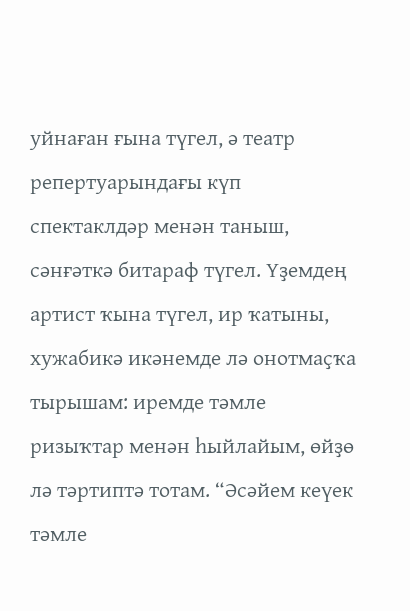уйнаған ғына түгел, ә театр репертуарындағы күп спектаклдәр менән таныш, сәнғәткә битараф түгел. Үҙемдең артист ҡына түгел, ир ҡатыны, хужабикә икәнемде лә онотмаҫҡа тырышам: иремде тәмле ризыҡтар менән һыйлайым, өйҙө лә тәртиптә тотам. “Әсәйем кеүек тәмле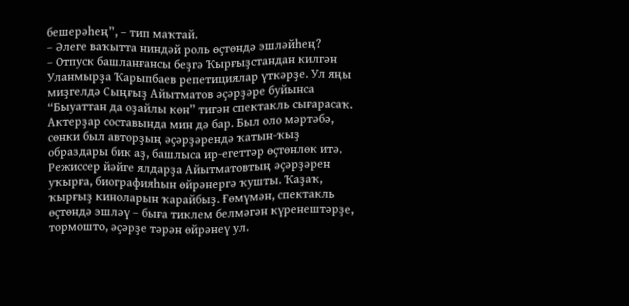бешерәһең”, – тип маҡтай.
– Әлеге ваҡытта ниндәй роль өҫтөндә эшләйһең?
– Отпуск башланғансы беҙгә Ҡырғыҙстандан килгән Уланмырҙа Ҡарыпбаев репетициялар үткәрҙе. Ул яңы миҙгелдә Сыңғыҙ Айытматов әҫәрҙәре буйынса “Быуаттан да оҙайлы көн” тигән спектакль сығарасаҡ. Актерҙар составында мин дә бар. Был оло мәртәбә, сөнки был авторҙың әҫәрҙәрендә ҡатын-ҡыҙ образдары бик аҙ, башлыса ир-егеттәр өҫтөнлөк итә. Режиссер йәйге ялдарҙа Айытматовтың әҫәрҙәрен уҡырға, биографияһын өйрәнергә ҡушты. Ҡаҙаҡ, ҡырғыҙ киноларын ҡарайбыҙ. Ғөмүмән, спектакль өҫтөндә эшләү – быға тиклем белмәгән күренештәрҙе, тормошто, әҫәрҙе тәрән өйрәнеү ул.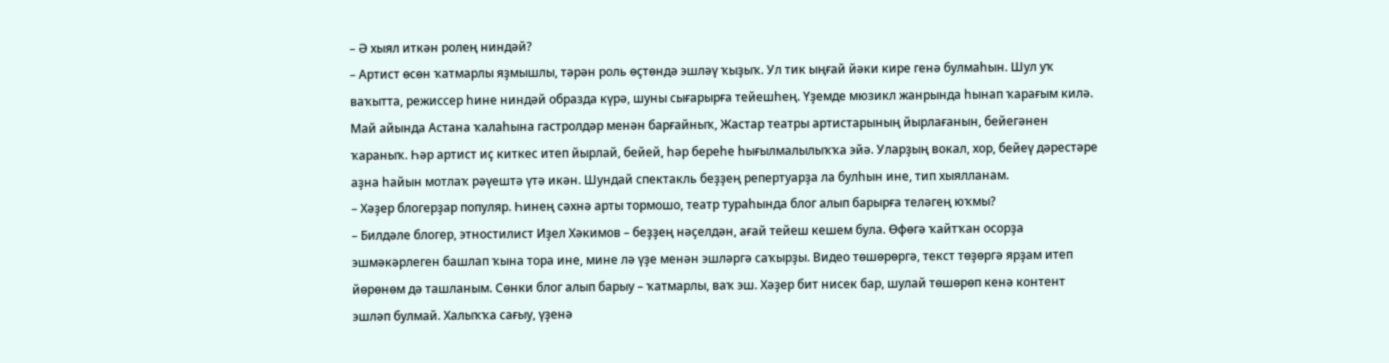– Ә хыял иткән ролең ниндәй?
– Артист өсөн ҡатмарлы яҙмышлы, тәрән роль өҫтөндә эшләү ҡыҙыҡ. Ул тик ыңғай йәки кире генә булмаһын. Шул уҡ ваҡытта, режиссер һине ниндәй образда күрә, шуны сығарырға тейешһең. Үҙемде мюзикл жанрында һынап ҡарағым килә. Май айында Астана ҡалаһына гастролдәр менән барғайныҡ, Жастар театры артистарының йырлағанын, бейегәнен ҡараныҡ. Һәр артист иҫ киткес итеп йырлай, бейей, һәр береһе һығылмалылыҡҡа эйә. Уларҙың вокал, хор, бейеү дәрестәре аҙна һайын мотлаҡ рәүештә үтә икән. Шундай спектакль беҙҙең репертуарҙа ла булһын ине, тип хыялланам.
– Хәҙер блогерҙар популяр. Һинең сәхнә арты тормошо, театр тураһында блог алып барырға теләгең юҡмы?
– Билдәле блогер, этностилист Иҙел Хәкимов – беҙҙең нәҫелдән, ағай тейеш кешем була. Өфөгә ҡайтҡан осорҙа эшмәкәрлеген башлап ҡына тора ине, мине лә үҙе менән эшләргә саҡырҙы. Видео төшөрөргә, текст төҙөргә ярҙам итеп йөрөнөм дә ташланым. Сөнки блог алып барыу – ҡатмарлы, ваҡ эш. Хәҙер бит нисек бар, шулай төшөрөп кенә контент эшләп булмай. Халыҡҡа сағыу, үҙенә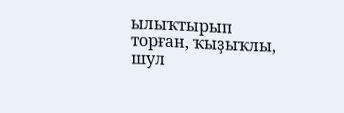ылыҡтырып торған, ҡыҙыҡлы, шул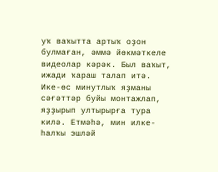уҡ ваҡытта артыҡ оҙон булмаған, әммә йөкмәткеле видеолар кәрәк. Был ваҡыт, ижади ҡараш талап итә. Ике-өс минутлыҡ яҙманы сәғәттәр буйы монтажлап, яҙҙырып ултырырға тура килә. Етмәһә, мин илке-һалҡы эшләй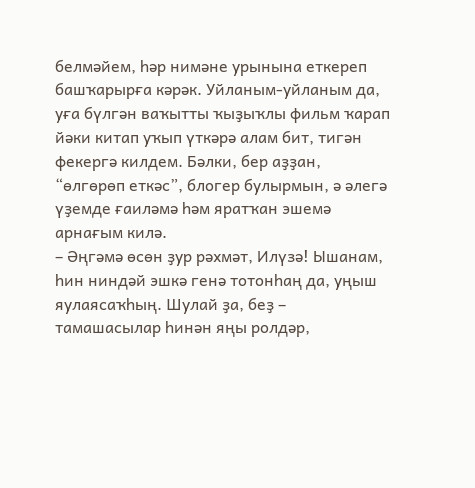белмәйем, һәр нимәне урынына еткереп башҡарырға кәрәк. Уйланым-уйланым да, уға бүлгән ваҡытты ҡыҙыҡлы фильм ҡарап йәки китап уҡып үткәрә алам бит, тигән фекергә килдем. Бәлки, бер аҙҙан, “өлгөрөп еткәс”, блогер булырмын, ә әлегә үҙемде ғаиләмә һәм яратҡан эшемә арнағым килә.
– Әңгәмә өсөн ҙур рәхмәт, Илүзә! Ышанам, һин ниндәй эшкә генә тотонһаң да, уңыш яулаясаҡһың. Шулай ҙа, беҙ – тамашасылар һинән яңы ролдәр,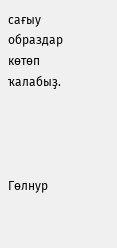сағыу образдар көтөп ҡалабыҙ.




Гөлнур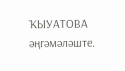ҠЫУАТОВА әңгәмәләште.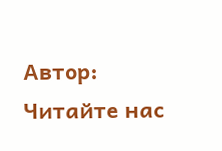Автор:
Читайте нас